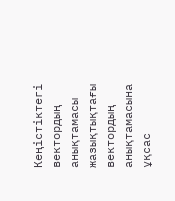Кеңістіктегі вектордың анықтамасы жазықтықтағы вектордың анықтамасына ұқсас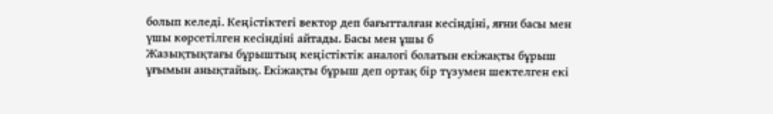болып келеді. Кеңістіктегі вектор деп бағытталған кесіндіні, яғни басы мен үшы көрсетілген кесіндіні айтады. Басы мен ұшы б
Жазықтықтағы бұрыштың кеңістіктік аналогі болатын екіжақты бұрыш ұғымын анықтайық. Екіжақты бұрыш деп ортақ бір түзумен шектелген екі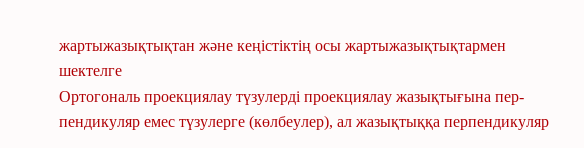жартыжазықтықтан және кеңістіктің осы жартыжазықтықтармен шектелге
Ортогональ проекциялау түзулерді проекциялау жазықтығына пер- пендикуляр емес түзулерге (көлбеулер), ал жазықтыққа перпендикуляр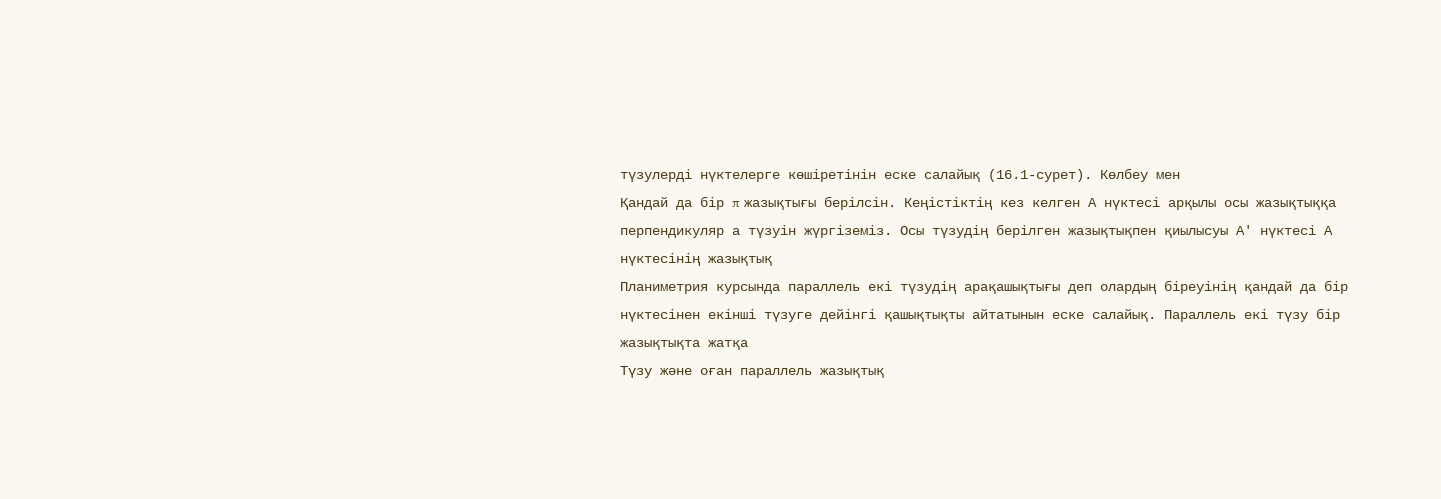түзулерді нүктелерге көшіретінін еске салайық (16.1-сурет). Көлбеу мен
Қандай да бір π жазықтығы берілсін. Кеңістіктің кез келген А нүктесі арқылы осы жазықтыққа перпендикуляр а түзуін жүргіземіз. Осы түзудің берілген жазықтықпен қиылысуы А' нүктесі А нүктесінің жазықтық
Планиметрия курсында параллель екі түзудің арақашықтығы деп олардың біреуінің қандай да бір нүктесінен екінші түзуге дейінгі қашықтықты айтатынын еске салайық. Параллель екі түзу бір жазықтықта жатқа
Түзу және оған параллель жазықтық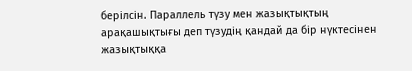берілсін. Параллель түзу мен жазықтықтың арақашықтығы деп түзудің қандай да бір нүктесінен жазықтыққа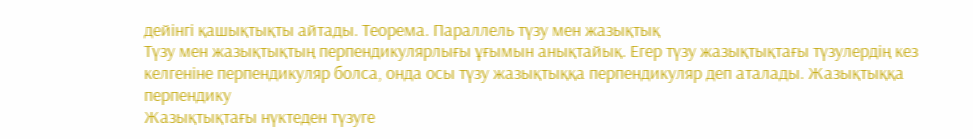дейінгі қашықтықты айтады. Теорема. Параллель түзу мен жазықтық
Түзу мен жазықтықтың перпендикулярлығы ұғымын анықтайық. Егер түзу жазықтықтағы түзулердің кез келгеніне перпендикуляр болса, онда осы түзу жазықтыққа перпендикуляр деп аталады. Жазықтыққа перпендику
Жазықтықтағы нүктеден түзуге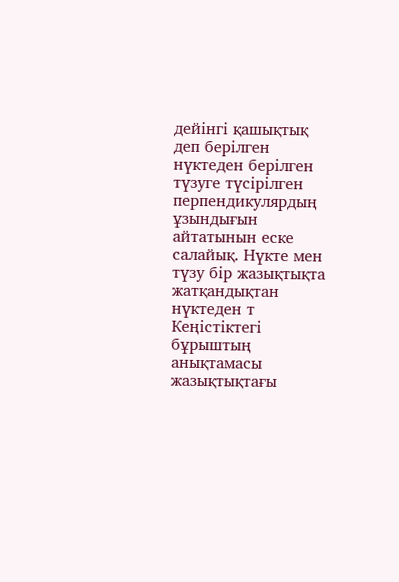дейінгі қашықтық деп берілген нүктеден берілген түзуге түсірілген перпендикулярдың ұзындығын айтатынын еске салайық. Нүкте мен түзу бір жазықтықта жатқандықтан нүктеден т
Кеңістіктегі бұрыштың анықтамасы жазықтықтағы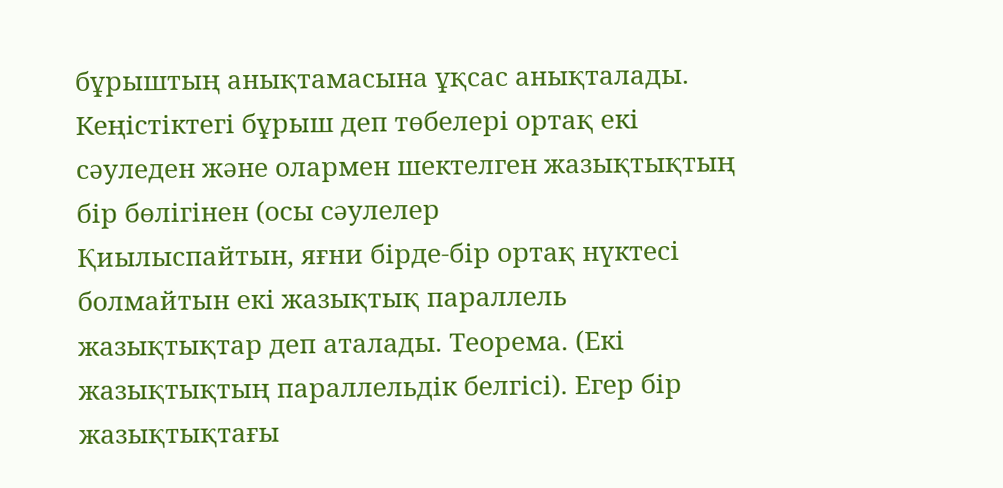бұрыштың анықтамасына ұқсас анықталады. Кеңістіктегі бұрыш деп төбелері ортақ екі сәуледен және олармен шектелген жазықтықтың бір бөлігінен (осы сәулелер
Қиылыспайтын, яғни бірде-бір ортақ нүктесі болмайтын екі жазықтық параллель жазықтықтар деп аталады. Теорема. (Екі жазықтықтың параллельдік белгісі). Егер бір жазықтықтағы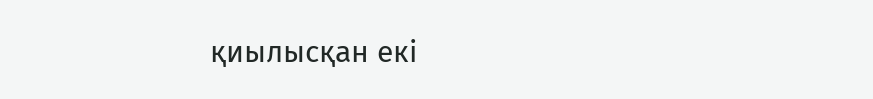қиылысқан екі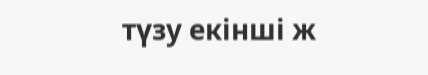түзу екінші ж